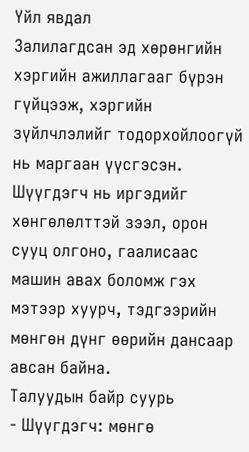Үйл явдал
Залилагдсан эд хөрөнгийн хэргийн ажиллагааг бүрэн гүйцээж, хэргийн зүйлчлэлийг тодорхойлоогүй нь маргаан үүсгэсэн. Шүүгдэгч нь иргэдийг хөнгөлөлттэй зээл, орон сууц олгоно, гаалисаас машин авах боломж гэх мэтээр хуурч, тэдгээрийн мөнгөн дүнг өөрийн дансаар авсан байна.
Талуудын байр суурь
- Шүүгдэгч: мөнгө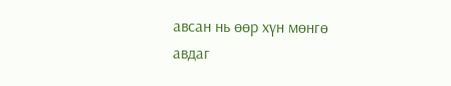авсан нь өөр хүн мөнгө авдаг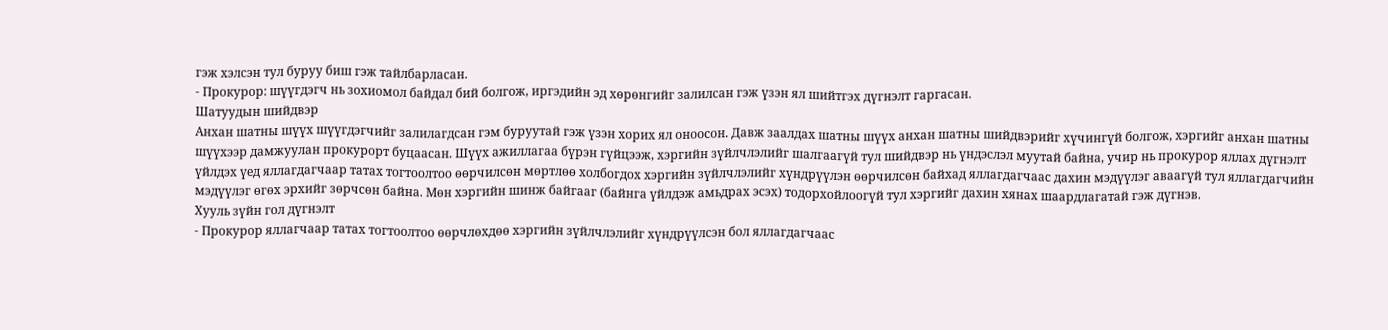гэж хэлсэн тул буруу биш гэж тайлбарласан.
- Прокурор: шүүгдэгч нь зохиомол байдал бий болгож, иргэдийн эд хөрөнгийг залилсан гэж үзэн ял шийтгэх дүгнэлт гаргасан.
Шатуудын шийдвэр
Анхан шатны шүүх шүүгдэгчийг залилагдсан гэм буруутай гэж үзэн хорих ял оноосон. Давж заалдах шатны шүүх анхан шатны шийдвэрийг хүчингүй болгож, хэргийг анхан шатны шүүхээр дамжуулан прокурорт буцаасан. Шүүх ажиллагаа бүрэн гүйцээж, хэргийн зүйлчлэлийг шалгаагүй тул шийдвэр нь үндэслэл муутай байна, учир нь прокурор яллах дүгнэлт үйлдэх үед яллагдагчаар татах тогтоолтоо өөрчилсөн мөртлөө холбогдох хэргийн зүйлчлэлийг хүндрүүлэн өөрчилсөн байхад яллагдагчаас дахин мэдүүлэг аваагүй тул яллагдагчийн мэдүүлэг өгөх эрхийг зөрчсөн байна. Мөн хэргийн шинж байгааг (байнга үйлдэж амьдрах эсэх) тодорхойлоогүй тул хэргийг дахин хянах шаардлагатай гэж дүгнэв.
Хууль зүйн гол дүгнэлт
- Прокурор яллагчаар татах тогтоолтоо өөрчлөхдөө хэргийн зүйлчлэлийг хүндрүүлсэн бол яллагдагчаас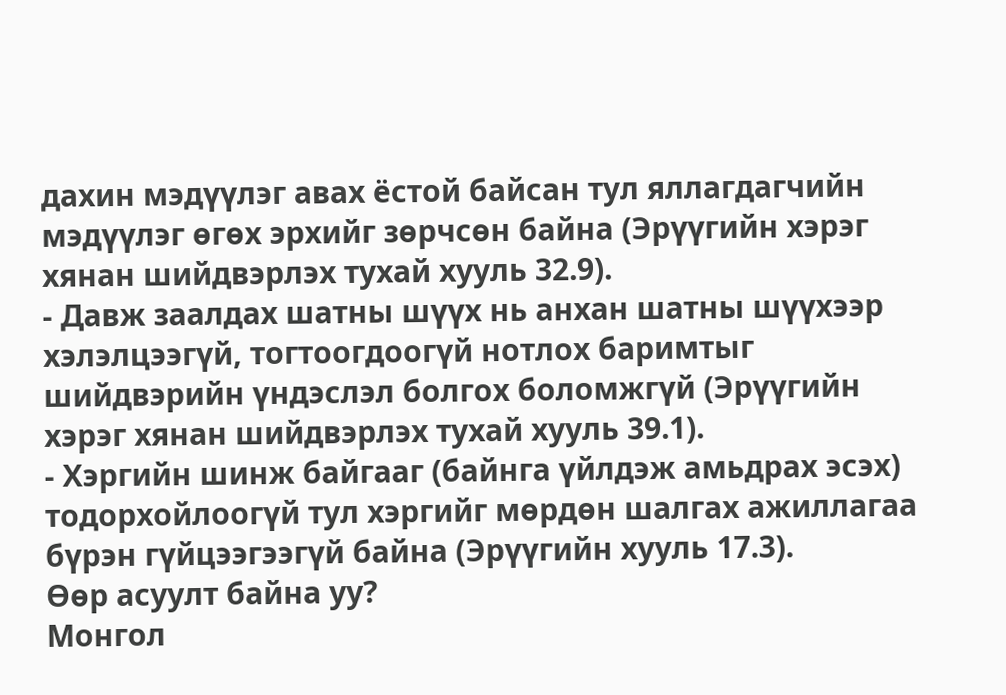дахин мэдүүлэг авах ёстой байсан тул яллагдагчийн мэдүүлэг өгөх эрхийг зөрчсөн байна (Эрүүгийн хэрэг хянан шийдвэрлэх тухай хууль 32.9).
- Давж заалдах шатны шүүх нь анхан шатны шүүхээр хэлэлцээгүй, тогтоогдоогүй нотлох баримтыг шийдвэрийн үндэслэл болгох боломжгүй (Эрүүгийн хэрэг хянан шийдвэрлэх тухай хууль 39.1).
- Хэргийн шинж байгааг (байнга үйлдэж амьдрах эсэх) тодорхойлоогүй тул хэргийг мөрдөн шалгах ажиллагаа бүрэн гүйцээгээгүй байна (Эрүүгийн хууль 17.3).
Өөр асуулт байна уу?
Монгол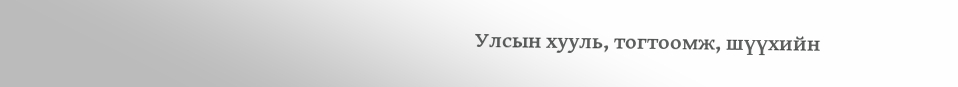Улсын хууль, тогтоомж, шүүхийн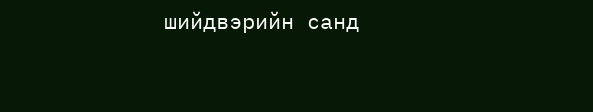шийдвэрийн санд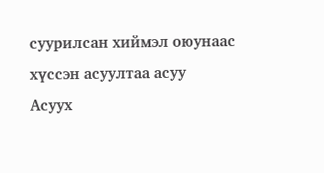суурилсан хиймэл оюунаас хүссэн асуултаа асуу
Асуух